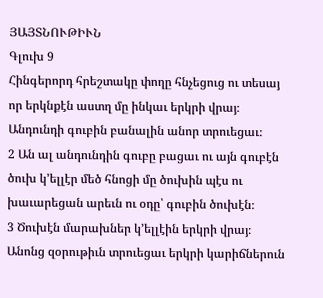ՅԱՅՏՆՈՒԹԻՒՆ
Գլուխ 9
Հինգերորդ հրեշտակը փողը հնչեցուց ու տեսայ որ երկնքէն աստղ մը ինկաւ երկրի վրայ։ Անդունդի գուբին բանալին անոր տրուեցաւ։
2 Ան ալ անդունդին գուբը բացաւ ու այն գուբէն ծուխ կ’ելլէր մեծ հնոցի մը ծուխին պէս ու խաւարեցան արեւն ու օդը՝ գուբին ծուխէն։
3 Ծուխէն մարախներ կ’ելլէին երկրի վրայ։ Անոնց զօրութիւն տրուեցաւ երկրի կարիճներուն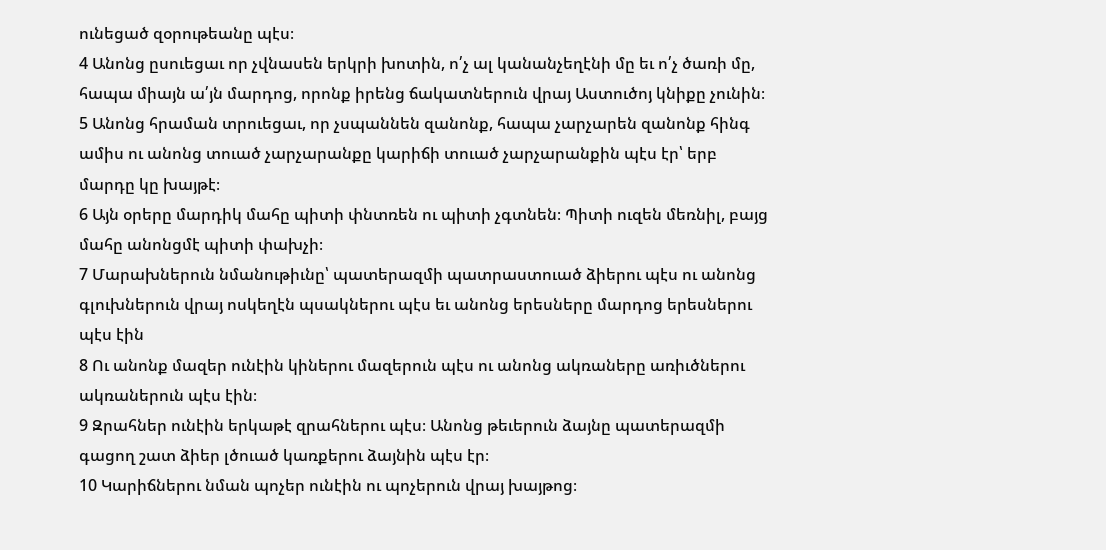ունեցած զօրութեանը պէս։
4 Անոնց ըսուեցաւ որ չվնասեն երկրի խոտին, ո՛չ ալ կանանչեղէնի մը եւ ո՛չ ծառի մը, հապա միայն ա՛յն մարդոց, որոնք իրենց ճակատներուն վրայ Աստուծոյ կնիքը չունին։
5 Անոնց հրաման տրուեցաւ, որ չսպաննեն զանոնք, հապա չարչարեն զանոնք հինգ ամիս ու անոնց տուած չարչարանքը կարիճի տուած չարչարանքին պէս էր՝ երբ մարդը կը խայթէ։
6 Այն օրերը մարդիկ մահը պիտի փնտռեն ու պիտի չգտնեն։ Պիտի ուզեն մեռնիլ, բայց մահը անոնցմէ պիտի փախչի։
7 Մարախներուն նմանութիւնը՝ պատերազմի պատրաստուած ձիերու պէս ու անոնց գլուխներուն վրայ ոսկեղէն պսակներու պէս եւ անոնց երեսները մարդոց երեսներու պէս էին
8 Ու անոնք մազեր ունէին կիներու մազերուն պէս ու անոնց ակռաները առիւծներու ակռաներուն պէս էին։
9 Զրահներ ունէին երկաթէ զրահներու պէս։ Անոնց թեւերուն ձայնը պատերազմի գացող շատ ձիեր լծուած կառքերու ձայնին պէս էր։
10 Կարիճներու նման պոչեր ունէին ու պոչերուն վրայ խայթոց։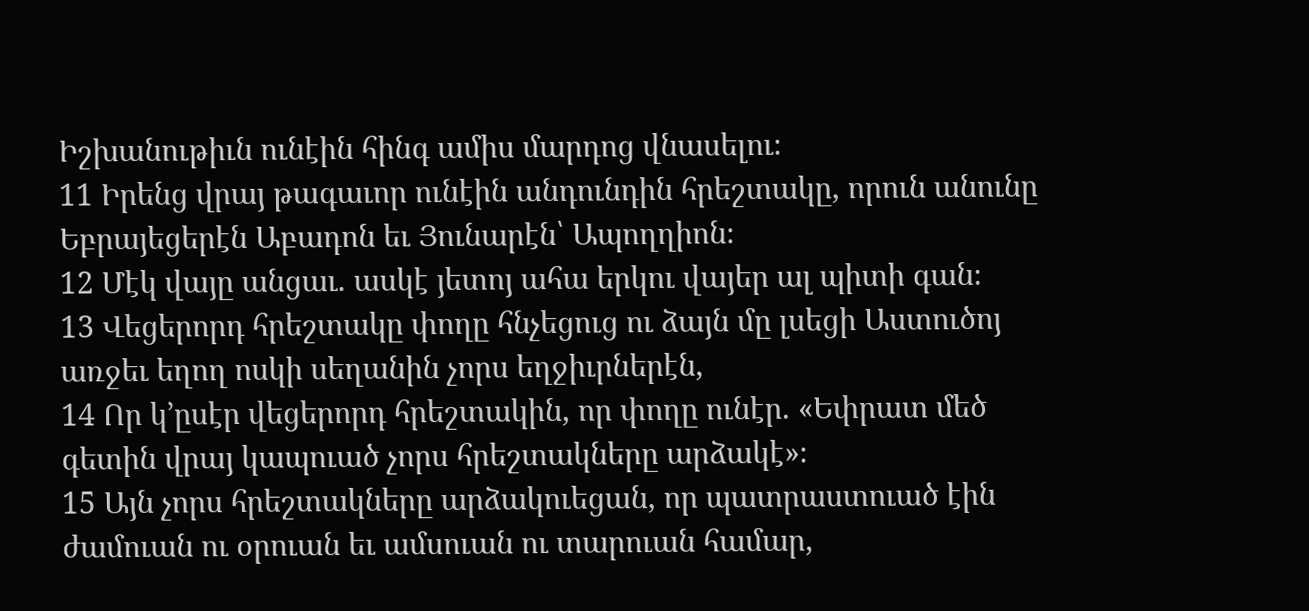Իշխանութիւն ունէին հինգ ամիս մարդոց վնասելու։
11 Իրենց վրայ թագաւոր ունէին անդունդին հրեշտակը, որուն անունը Եբրայեցերէն Աբադոն եւ Յունարէն՝ Ապողղիոն։
12 Մէկ վայը անցաւ. ասկէ յետոյ ահա երկու վայեր ալ պիտի գան։
13 Վեցերորդ հրեշտակը փողը հնչեցուց ու ձայն մը լսեցի Աստուծոյ առջեւ եղող ոսկի սեղանին չորս եղջիւրներէն,
14 Որ կ’ըսէր վեցերորդ հրեշտակին, որ փողը ունէր. «Եփրատ մեծ գետին վրայ կապուած չորս հրեշտակները արձակէ»։
15 Այն չորս հրեշտակները արձակուեցան, որ պատրաստուած էին ժամուան ու օրուան եւ ամսուան ու տարուան համար,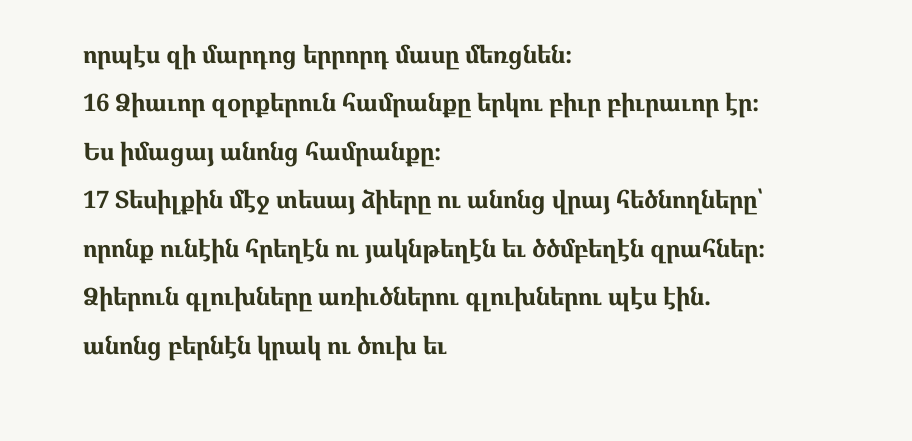որպէս զի մարդոց երրորդ մասը մեռցնեն։
16 Ձիաւոր զօրքերուն համրանքը երկու բիւր բիւրաւոր էր։ Ես իմացայ անոնց համրանքը։
17 Տեսիլքին մէջ տեսայ ձիերը ու անոնց վրայ հեծնողները՝ որոնք ունէին հրեղէն ու յակնթեղէն եւ ծծմբեղէն զրահներ։ Ձիերուն գլուխները առիւծներու գլուխներու պէս էին. անոնց բերնէն կրակ ու ծուխ եւ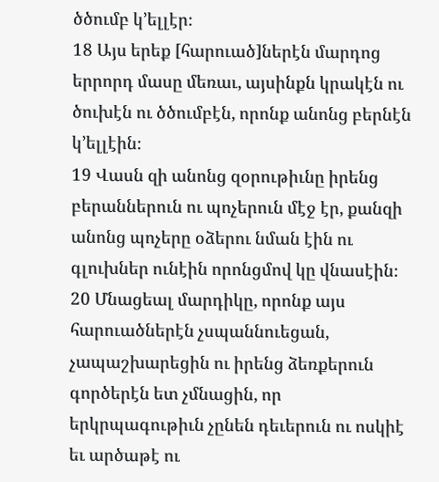ծծումբ կ’ելլէր։
18 Այս երեք [հարուած]ներէն մարդոց երրորդ մասը մեռաւ, այսինքն կրակէն ու ծուխէն ու ծծումբէն, որոնք անոնց բերնէն կ’ելլէին։
19 Վասն զի անոնց զօրութիւնը իրենց բերաններուն ու պոչերուն մէջ էր, քանզի անոնց պոչերը օձերու նման էին ու գլուխներ ունէին որոնցմով կը վնասէին։
20 Մնացեալ մարդիկը, որոնք այս հարուածներէն չսպաննուեցան, չապաշխարեցին ու իրենց ձեռքերուն գործերէն ետ չմնացին, որ երկրպագութիւն չընեն դեւերուն ու ոսկիէ եւ արծաթէ ու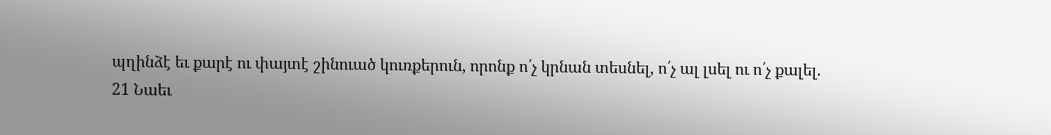պղինձէ եւ քարէ ու փայտէ շինուած կուռքերուն, որոնք ո՛չ կրնան տեսնել, ո՛չ ալ լսել ու ո՛չ քալել.
21 Նաեւ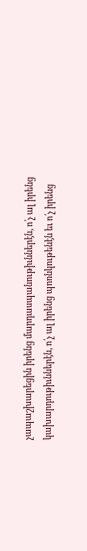չապաշխարեցին իրենց մարդասպանութիւններէն, ո՛չ ալ իրենց կախարդութիւններէն, ո՛չ ալ իրենց պոռնկութենէն եւ ո՛չ իրենց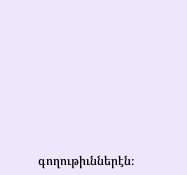գողութիւններէն։